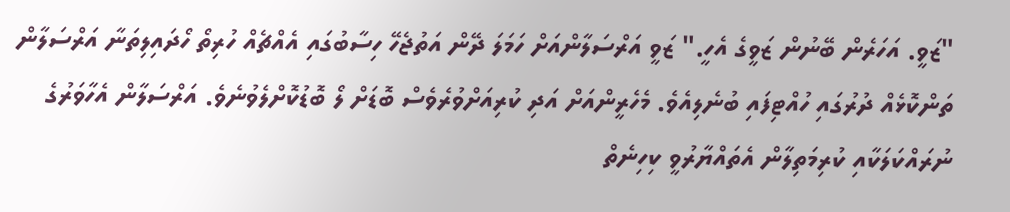"ޒަވީ. އަހަރެން ބޭނުން ޒަވީގެ އެހީ." ޒަވީ އަރްސަލާންއަށް ހަމަލަ ދޭން އަތުޖެހޭ ހިސާބުގައި އެއްޗެއް ހުރިތޯ ހޯދައިލިތަނާ އަރްސަލާން ތަންކޮޅެއް ދުރުގައި ހުއްޓިފައި ބުނެލިއެވެ. މެހެރީންއަށް އަދި ކުރިއަށްވުރެވެސް ބޮޑަށް ލޯ ބޮޑުކޮށްލެވުނެވެ. އަރްސަލާން އެހާވަރުގެ ނުރައްކަލަކާއި ކުރިމަތިލާން އެތައްޔާރުވީ ކިހިނެތް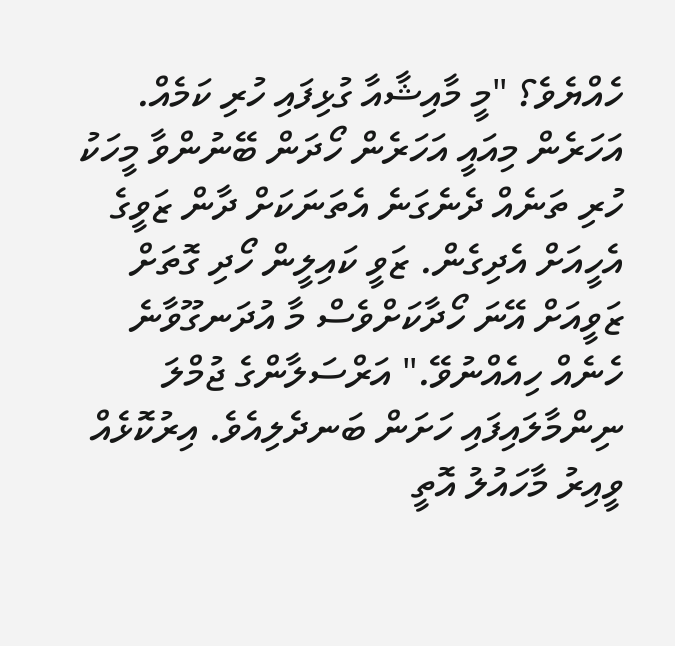ހެއްޔެވެ؟ "މީ މާއިޝާއާ ގުޅިފައި ހުރި ކަމެއް. އަހަރެން މިއައީ އަހަރެން ހޯދަން ބޭނުންވާ މީހަކު ހުރި ތަނެއް ދެނެގަނެ އެތަނަކަށް ދާން ޒަވީގެ އެހީއަށް އެދިގެން. ޒަވީ ކައިލީން ހޯދި ގޮތަށް ޒަވީއަށް އޭނަ ހޯދާކަށްވެސް މާ އުދަނގޫވާނެ ހެނެއް ހިއެއްނުވޭ." އަރްސަލާންގެ ޖުމްލަ ނިންމާލައިފައި ހަށަން ބަނދެލިއެވެ. އިރުކޮޅެއް ވީއިރު މާހައުލު އޮތީ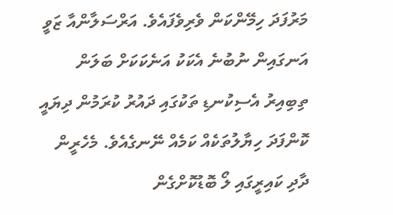މަރުފަދަ ހިމޭންކަން ވެރިވެފައެވެ. އަރްސަލާންއާ ޒަވީ އަނގައިން ނުބުނެ އެކަކު އަނެކަކަށް ބަލަން ތިބިއިރު އެސިކުނޑި ތަކުގައި ދައުރު ކުރަމުން ދިޔައީ ކޮންފަދަ ހިޔާލުތަކެއް ކަމެއް ނޭނގެއެވެ. މެހެރީން ދާދި ކައިރީގައި ލޯ ބޮޑުކޮށްގެން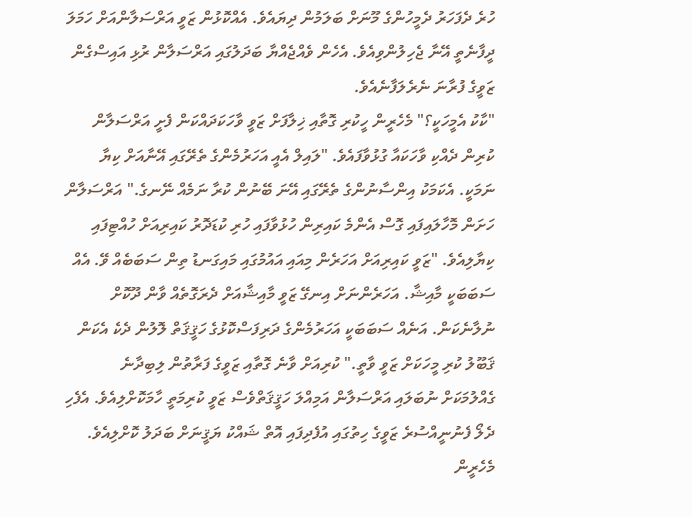ހުރެ ދެފަހަރު ދެމީހުންގެ މޫނަށް ބަލަމުން ދިޔައެވެ. އެއްކޮޅުން ޒަވީ އަރްސަލާންއަށް ހަމަލަ ދީފާނެތީ އޭނާ ޖެހިލުންވިއެވެ. އެހެން ވެއްޖެއްޔާ ބަދަލުގައި އަރްސަލާން ރުޅި އައިސްގެން ޒަވީގެ ފުރާނަ ނެރެލަފާނެއެވެ.
"ކާކު އެމީހަކީ؟" މެހެރީން ހީކުރި ގޮތާއި ޚިލާފަށް ޒަވީ ވާހަކަދައްކަން ފެށީ އަރްސަލާން ކުރިން ދެއްކި ވާހަކައާ ގުޅުވާފައެވެ. "ލައިލް އެއީ އަހަރުމެންގެ ތެރޭގައި އޭނާއަށް ކިޔާ ނަމަކީ. އެކަމަކު އިންސާނުންގެ ތެރޭގައި އޭނަ ބޭނުން ކުރާ ނަމެއް ނޭނގެ." އަރްސަލާން ހަށަން މޮހާލައިފައި ގޮސް އެންމެ ކައިރިން ހުޅުވާފައި ހުރި ކުޑަދޮރު ކައިރިއަށް ހުއްޓިފައި ކިޔާލިއެވެ. "ޒަވީ ކައިރިއަށް އަހަރެން މިއައި އައުމުގައި މައިގަނޑު ތިން ސަބަބެއް ވޭ. އެއް ސަބަބަކީ މާއިޝާ. އަހަރެންނަށް އިނގޭ ޒަވީ މާއިޝާއަށް ދެރަގޮތެއް ވާން ދޫކޮށް ނުލާނެކަން. އަނެއް ސަބަބަކީ އަހަރުމެންގެ ދަރިފަސްކޮޅުގެ ހަޤީޤަތް ލޮލުން ދެކެ އެކަން ޤަބޫލު ކުރި މީހަކަށް ޒަވީ ވާތީ." ކުރިއަށް ވާނެ ގޮތާއި ޒަވީގެ ފަރާތުން ލިބިދާނެ ގެއްލުމަކަށް ނުބަލައި އަރްސަލާން އަމިއްލަ ހަޤީޤަތްވެސް ޒަވީ ކުރިމަތީ ހާމަކޮށްލިއެވެ. އެފެހި ދެލޯ ފެނުނީއްސުރެ ޒަވީގެ ހިތުގައި އުފެދިފައި އޮތް ޝައްކު ޔަޤީނަށް ބަދަލު ކޮށްލިއެވެ. މެހެރީން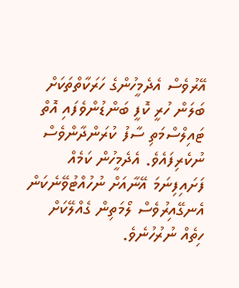އޭރުވެސް އެދެމީހުންގެ ހަރަކާތްތަކަށް ބަލަން ހުރީ ކޮފީ ބަންޑުންވެފައި އޮތް ޓައިލްސްމަތި ސާފު ކުރަންދާންވެސް ނުކެރިފައެވެ. އެދެމީހުން ކަމެއް ފަށައިފިނަމަ އޭނާއަށް ނުހުއްޓުވޭނެކަން އެނގޭއިރުވެސް ލޯމަތިން ގެއްލޭކަށް ހިތެއް ނުރުހުނެވެ.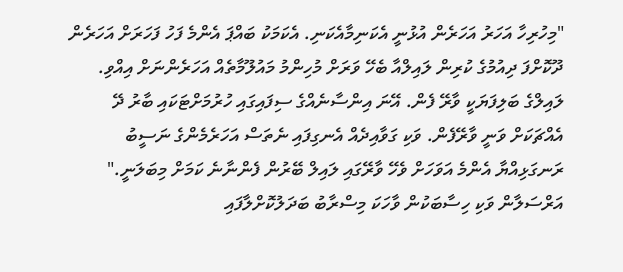"މިހުރިހާ އަހަރު އަހަރެން އުޅުނީ އެކަނިމާއެކަނި. އެކަމަކު ބައްޕަ އެންމެ ފަހު ފަހަރަށް އަހަރެން ދޫކޮށްފަ ދިއުމުގެ ކުރިން ލައިލްއާ ބެހޭ ވަރަށް މުހިންމު މައުލޫމާތެއް އަހަރެންނަށް އިއްވި. ލައިލްގެ ބަލިފަޔަކީ ވާރޭ ފެން. އޭނަ އިންސާނެއްގެ ސިފައިގައި ހުރުމަށްޓަކައި ބާރު ދޭ އެއްޗަކަށް ވަނީ ވާރޭފެން. ވަކި ގަވާއިދެއް އެނގިފައި ނެތަސް އަހަރެމެންގެ ނަސީބު ރަނގަޅިއްޔާ އެންމެ އަވަހަށް ވެހޭ ވާރޭގައި ލައިލް ބޭރުން ފެންނާނެ ކަމަށް މިބަލަނީ." އަރްސަލާން ވަކި ހިސާބަކުން ވާހަކަ މިސްރާބު ބަދަލުކޮށްލާފައި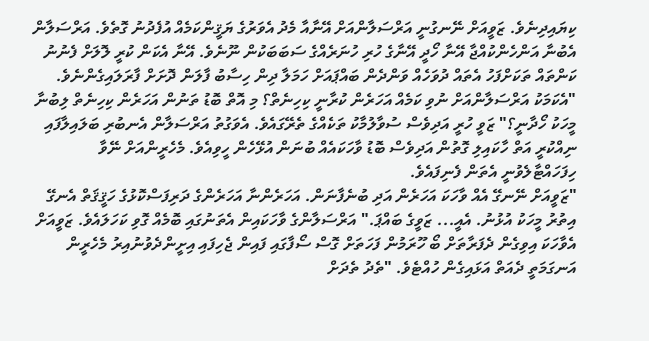ކިޔައިދިނެވެ. ޒަވީއަށް ނޭނގުނީ އަރްސަލާންއަށް އޭނާއާ މެދު އެވަރުގެ ޔަޤީންކަމެއް އުފެދުނު ގޮތެވެ. އަރްސަލާން އެބުނާ އަންހެންކުއްޖާ އޭނާ ހޯދީ އޭނާގެ ހުރި ހުނަރެއްގެ ސަބަބަކުން ނޫނެވެ. އޭނާ އެކަން ކުރީ ލޮލަށް ފެނުނު ކަންތައް ތަކަށްފަހު އެތައް ދުވަހެއް ވަންދެން ބައްޕައަށް ހަމަލާ ދިން ހިސާބު ފާލަން ދޮށަށް ފާރަލައިގެންނެވެ. "އެކަމަކު އަރްސަލާންއަށް ނުވި ކަމެއް އަހަރެން ކުރާނީ ކިހިނެތް؟ މި އޮތް ބޮޑު ތަނުން އަހަރެން ކިހިނެތް ލިބުނާ މީހަކު ހޯދާނީ؟" ޒަވީ ހުރީ އަދިވެސް ސުވާލުމާކު ތަކެއްގެ ތެރޭގައެވެ. އެވަގުތު އަރްސަލާން އެނބުރި ބަލައިލާފައި ނިއްކުރީ އަތް ހާކައިލި ގޮތުން އަދިވެސް ބޮޑު ވާހަކައެއް ބުނަން އުޅޭހެން ހީވިއެވެ. މެހެރީންއަށް ނޭވާ ހިފަހައްޓާލެވުނީ އެތަން ފެނިފައެވެ.
"ޒަވީއަށް ނޭނގޭ އެއް ވާހަކަ އަހަރެން އަދި ބުނެފާނަން. އަހަރެންނާ އަހަރެންގެ ދަރިފަސްކޮޅުގެ ހަޤީޤަތް އެނގޭ އިތުރު މީހަކު އުޅުނު. އެއީ... ޒަވީގެ ބައްޕަ." އަރްސަލާންގެ ވާހަކައިން އެތަނުގައި ބޮމެއް ގޮވި ކަހަލައެވެ. ޒަވީއަށް އެވާހަކަ އިވިގެން ދެފަރާތަށް ބޯ ހޫރަމުން ފަހަތަށް ގޮސް ސޯފާގައި ފައިން ޖެހިފައި އިށީންދެވުނުއިރު މެހެރީން އަނގަމަތީ ދެއަތް އަޅައިގެން ހުއްޓެވެ. "ތެދު ތެދަށް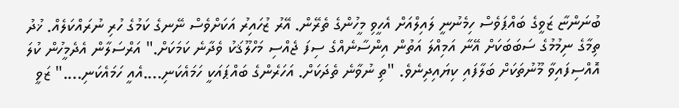ބުނަންޏާ ޒަވީގެ ބައްޕަވެސް ހިމެނުނީ ލައިލްއަށް އެހީވި މީހުންގެ ތެރޭން. އޭރު ޒުހައިރު އަކަށްވެސް ނޭނގެ ކަމުގެ ހުރި ނުރައްކަލެއް. ޚުދު ތިމާގެ ނިމުމުގެ ސަބަބަކަށް އޭނާ އަމިއްލަ އަތުން އިންސާނެއްގެ ސިފަ ޖެއްސި މަހްލޫޤަކު ވެދާނެ ކަމަކަށް." އަރްސަލާން އެދެމީހުން ކުލަ އޮއްސިފައިވާ މޫނުތަކަށް ބަލާފައި ކިޔައިދިނެވެ. "ތި ނުވާނެ ތެދަކަށް. އަހަރެންގެ ބައްޕައަކީ ހަމައެކަނި....އެއީ ހަމައެކަނި...." ޒަވީ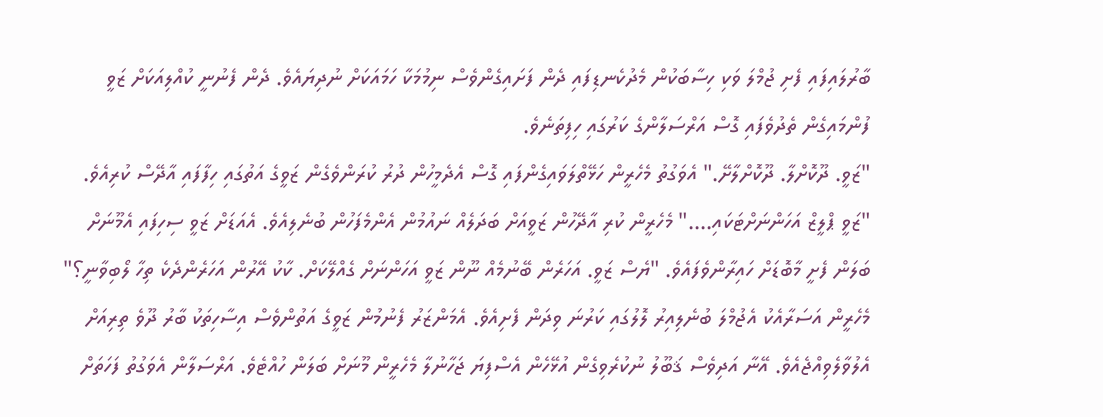ބާރުލައިފައި ފެށި ޖުމްލަ ވަކި ހިސާބަކުން މެދުކެނޑިފައި ދެން ފަށައިގެންވެސް ނިމުމަކާ ހަމައަކަށް ނުދިޔައެވެ. ދެން ފެނުނީ ކުއްލިއަކަށް ޒަވީ ފުންމައިގެން ތެދުވެފައި ގޮސް އަރްސަލާންގެ ކަރުގައި ހިފިތަނެވެ.
"ޒަވީ. ދޫކޮށްލާ. ދޫކޮށްލާށޭ." އެވަގުތު މެހެރީން ހަޅޭތްލަވައިގެންފައި ގޮސް އެދެމީހުން ދުރު ކުރަންވެގެން ޒަވީގެ އަތުގައި ހިފާފައި އާދޭސް ކުރިއެވެ. "ޒަވީ ޕްލީޒް އަހަންނަށްޓަކައި...." މެހެރީން ކުރި އާދޭހުން ޒަވީއަށް ބަދަލެއް ނައުމުން އެންމެފަހުން ބުނެލިއެވެ. އެއަޑަށް ޒަވީ ސިހިފައި އެމޫނަށް ބަލަން ފެށީ މާބޮޑަށް ހައިރާންވެފައެވެ. "ޔެސް ޒަވީ. އަހަރެން ބޭނުމެއް ނޫން ޒަވީ އަހަންނަށް ގެއްލޭކަށް. ކާކު އޭރުން އަހަރެންދެކެ ތިހާ ލޯބިވާނީ؟" މެހެރީން އަސަރާއެކު އެޖުމްލަ ބުނެލިއިރު ލޮލުގައި ކަރުނަ ވިދަން ފެށިއެވެ. އެމަންޒަރު ފެނުމުން ޒަވީގެ އަތުންވެސް އިސާހިތަކު ބާރު ދޫވެ ތިރިއަށް އެލުވާލެވިއްޖެއެވެ. އޭނާ އަދިވެސް ޤަބޫލު ނުކުރެވިގެން އުޅޭހެން އެސްފިޔަ ޖަހާނުލާ މެހެރީން މޫނަށް ބަލަން ހުއްޓެވެ. އަރްސަލާން އެވަގުތު ފަހަތަށް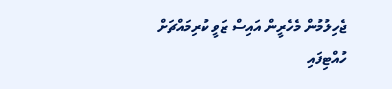ޖެހިލުމުން މެހެރީން އައިސް ޒަވީ ކުރިމައްޗަށް ހުއްޓިފައި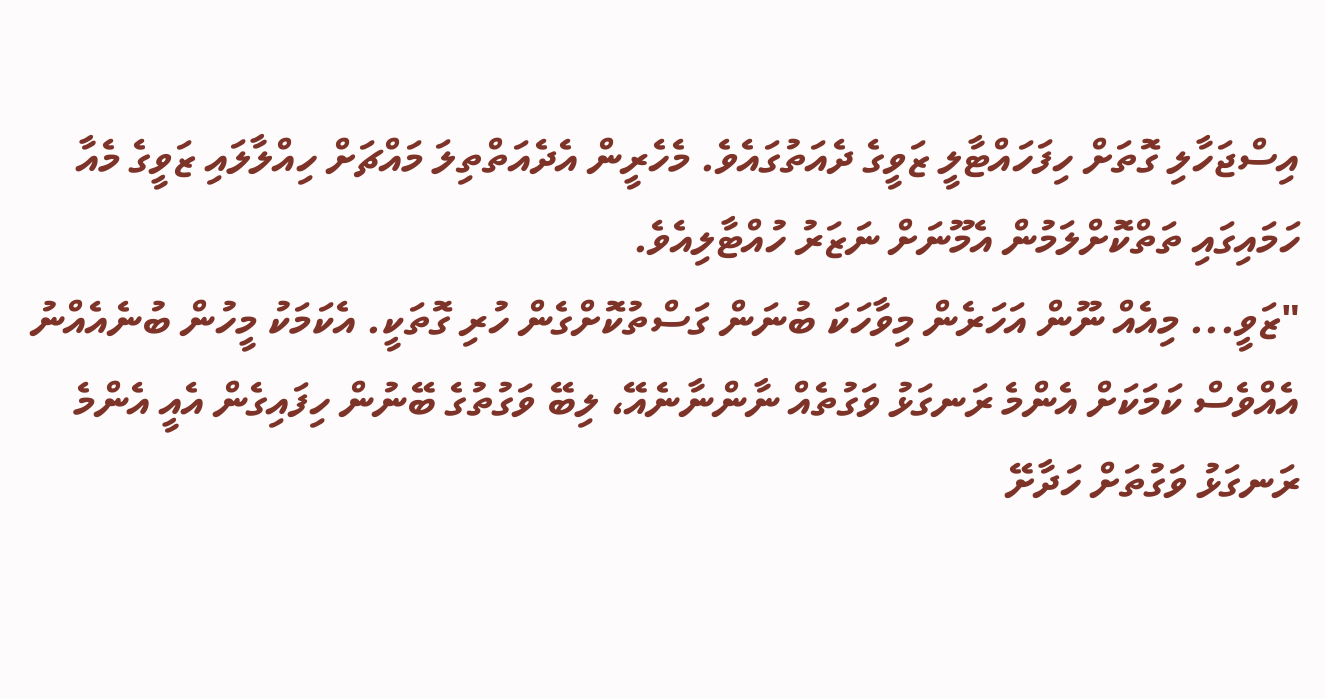އިސްޖަހާލި ގޮތަށް ހިފަހައްޓާލީ ޒަވީގެ ދެއަތުގައެވެ. މެހެރީން އެދެއަތްތިލަ މައްޗަށް ހިއްލާލައި ޒަވީގެ މެއާ ހަމައިގައި ތަތްކޮށްލަމުން އެމޫނަށް ނަޒަރު ހުއްޓާލިއެވެ.
"ޒަވީ... މިއެއް ނޫން އަހަރެން މިވާހަކަ ބުނަން ގަސްތުކޮށްގެން ހުރި ގޮތަކީ. އެކަމަކު މީހުން ބުނެއެއްނު އެއްވެސް ކަމަކަށް އެންމެ ރަނގަޅު ވަގުތެއް ނާންނާނެއޭ، ލިބޭ ވަގުތުގެ ބޭނުން ހިފައިގެން އެއީ އެންމެ ރަނގަޅު ވަގުތަށް ހަދާށޭ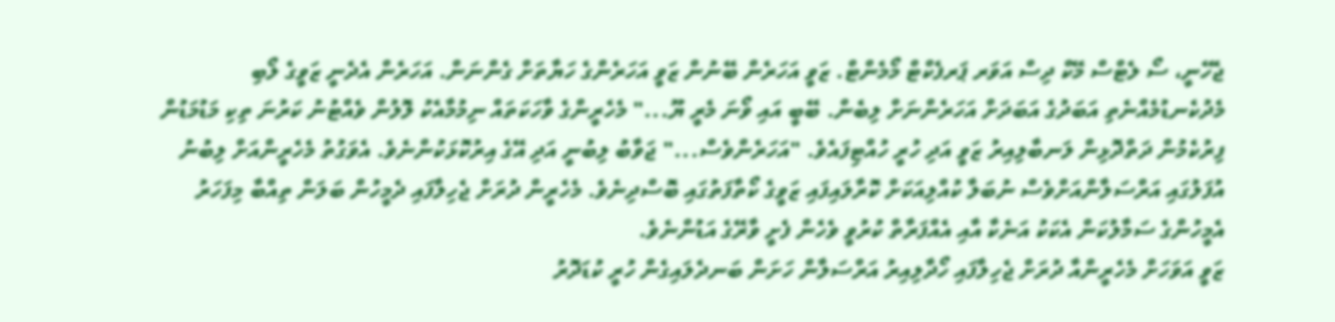ޖެހޭނީ، ސޯ ލެޓްސް މޭކް ދިސް އަވަރ ޕަރފެކްޓް މޯމެންޓް. ޒަވީ އަހަރެން ބޭނުން ޒަވީ އަހަރެންގެ ހަޔާތަށް ގެންނަން. އަހަރެން އެދެނީ ޒަވީގެ ލޯބި މެދުކެނޑުމެއްނެތި އަބަދުގެ އަބަދަށް އަހަރެންނަށް ލިބެން. ބޭބީ އައި ވޯނަ މެރީ ޔޫ..." މެހެރީންގެ ވާހަކަތައް ނިމުމާއެކު ލޮލުން ވެއްޓުނު ކަރުނަ ތިކި މަޑުމަޑުން ފިރުކެމުން ދަތްދޮޅިން ލަނބާލިއިރު ޒަވީ އަދި ހުރީ ހުއްޓިފައެވެ. "އަހަރެންވެސް..." ޖަވާބު ލިބުނީ އަދި އޭގެ އިރުކޮޅަކުންނެވެ. އެވަގުތު މެހެރީންއަށް ލިބުނު އުފަލުގައި އަރްސަލާންއަށްވެސް ނުބަލާ ކުއްލިއަކަށް ކޮރާލައިފައި ޒަވީގެ ކޯތާފަތުގައި ބޮސްދިނެވެ. މެހެރީން ދުރަށް ޖެހިލާފައި ދެމީހުން ބަލަން ތިއްބާ މިފަހަރު އެމީހުންގެ ސަމާލުކަން އެކަކު އަނެކާ އާއި އެއްފަރާތް ކުރުވީ ވެހެން ފެށީ ވާރޭގެ އަޑުންނެވެ.
ޒަވީ އަވަހަށް މެހެރީންއާ ދުރަށް ޖެހިލާފައި ހޯދާލިއިރު އަރްސަލާން ހަށަން ބަނދެލައިގެން ހުރީ ކުޑަދޮރު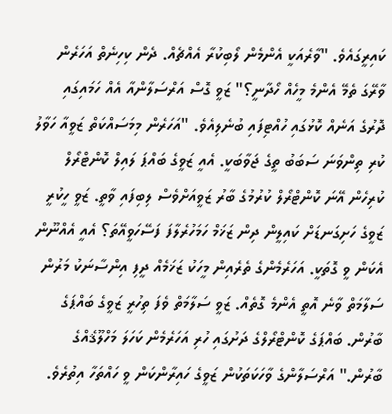ކައިރީގައެވެ. "ވާރެއަކީ އެންމެން ލޯބިކުރާ އެއްޗެއް. ދެން ކިހިނެތް އަހަރެން ވާރޭގަ ތެމޭ އެންމެ މީހެއް ހޯދާނީ؟" ޒަވީ ގޮސް އަރްސަލާންއާ އެއް ހަމައިގައި ދޮރުގެ އަނެއް ކޮޅުގައި ހުއްޓިފައި ބުނެލިއެވެ. "އަހަރެން މިމަސައްކަތް ޒަވީއާ ހަވާލު ކުރި ތިންވަނަ ސަބަބު ތީގެ ޖަވާބަކީ. އެއީ ޒަވީގެ ބައްޕަ ލައިލް ކޮންޓްރޯލް ކުރިހެން އޭނަ ކޮންޓްރޯލް ކުރުމުގެ ބާރު ޒަވީއަށްވެސް ލިބިފައި ވާތީ. ޒަވީ ހީކުރީ ޒަވީގެ ހަށިގަނޑަށް ކައިލީން ދިން ޒަޚަމް ހަމަހުރެލާފަ ފަސޭހަވީއޭތަ؟ އެއީ އެއްނޫން އެކަން ވީ ގޮތަކީ. އަހަރެމެންގެ ތެރެއިން މީހަކު ޒަޚަމެއް ދީފި އިންސާނަކު މަރުން ސަލާމަތް ވާނެ އޮތީ އެންމެ ގޮތެއް. ޒަވީ ސަލާމަތް ވެފަ ތިހުރީ ޒަވީގެ ބައްޕަގެ ބާރުން. ބައްޕަގެ ކޮންޓްރޯލްގެ ދަށުގައި ހުރި އަހަރެމެން ކަހަލަ މަހްލޫޤެއްގެ ބާރުން." އަރްސަލާންގެ ވާހަކަތަކުން ޒަވީގެ ހައިރާންކަން ވީ ހައްތަހާ އިތުރެވެ.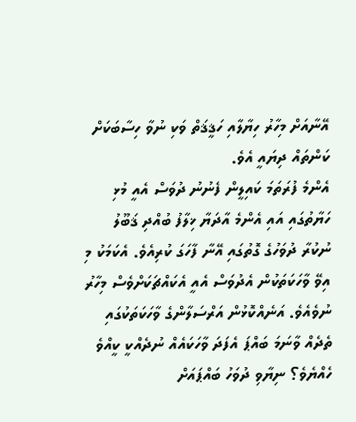އޭނާއަށް މިހާރު ހިޔާލާއި ހަޤީޤަތް ވަކި ނުވާ ހިސާބަކަށް ކަންތައް ދިޔައީ އެވެ.
އެންމެ ފުރަތަމަ ކައިލީން ފެނުނު ދުވަސް އެއީ މުޅި ހަޔާތުގައި އައި އެންމެ އާދަޔާ ޚިލާފު ބުއްދި ޤަބޫލު ނުކުރާ ދުވަހުގެ ގޮތުގައި އޭނާ ފާހަގަ ކުރިއެވެ. އެކަމަކު މި އިވޭ ވާހަކަތަކުން އެދުވަސް އެއީ އެކައްޗަކަށްވެސް މިހާރު ނުވެއެވެ. އަނެއްކޮޅުން އަރްސަލާންގެ ވާހަކަތަކުގައި ތެދެއް ވާނަމަ ބައްޕަ އެފަދަ ވާހަކައެއް ނުދެއްކީ ކީއްވެ ހެއްޔެވެ؟ ނިޔާވި ދުވަހު ބައްޕައަށް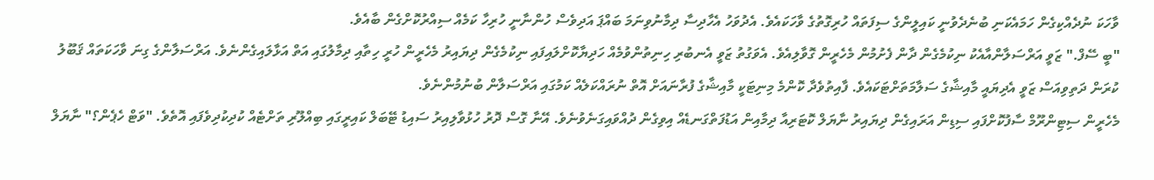ވާހަކަ ނުދެއްކިގެން ހަމައެކަނި ބުނެދެވުނީ ކައިލީންގެ ސިފަތައް ހުރިގޮތުގެ ވާހަކައެވެ. އެދުވަހު އެހާދިސާ ދިމާނުވިނަމަ ބައްޕަ އަދިވެސް ހުންނާނީ ހުރިހާ ކަމެއް ސިއްރުކޮށްގެން ބާއެވެ.
"ބީ ސޭފް." ޒަވީ އަރްސަލާންއާއެކު ނިކުމެގެން ދާން ފެށުމުން މެހެރީން ގޮވާލިއެވެ. އެވަގުތު ޒަވީ އެނބުރި ހިނިތުންވުމެއް ހަދިޔާކޮށްލައިފައި ނިކުމެގެން ދިޔައިރު މެހެރީން ހުރީ ހިތާއި ދިމާލުގައި އަތް އަޅާލައިގެންނެވެ. އަރްސަލާންގެ ގިނަ ވާހަކަތައް ޤަބޫލު ކުރަން ދަތިވިއަސް ޒަވީ އެދިޔައީ މާއިޝާގެ ސަލާމަތަށްޓަކައެވެ. ފާއިތުވެދާ ކޮންމެ މިނިޓަކީ މާއިޝާގެ ފުރާނައަށް އޮތް ނުރައްކަލެއް ކަމުގައި އަރްސަލާން ބުނުމުންނެވެ.
މެހެރީން ސިޓިންރޫމް ސާފުކޮށްފައި ސިޑިން އަރައިގެން ދިޔައިރު ނާޔަލް ކޮޓަރިއާ ދިމާއިން އަޑުފަތްގަނޑެއް އިވިގެން ދުއްވައިގަނެވުނެވެ. އޭނާ ގޮސް ދޮރު ހުޅުވާލިއިރު ސައިޑު ޓޭބަލް ކައިރީގައި ބިއްލޫރި ތަށްޓެއް ކުދިކުދިވެފައި އޮތެވެ. "ވަޓް ހެޕެން؟" ނާޔަލް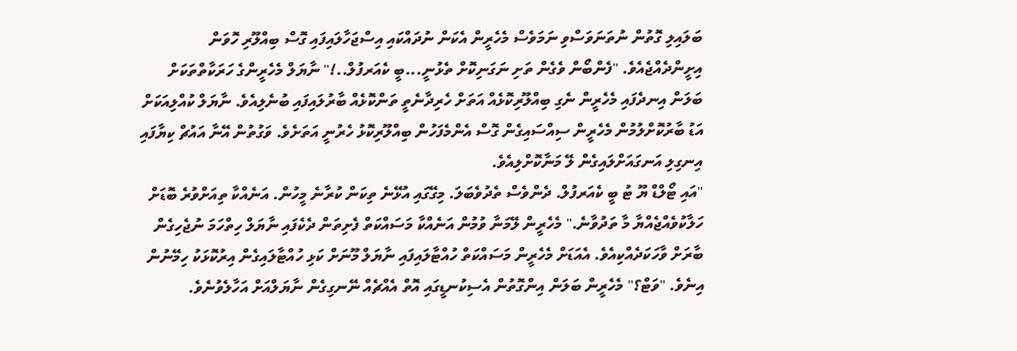ބަލައިލި ގޮތުން ނުތަނަވަސްވި ނަމަވެސް މެހެރީން އެކަން ނުދައްކައި އިސްޖަހާލައިފައި ގޮސް ބިއްލޫރި ހޮވަން އިށީންދެއްޖެއެވެ. "ފެންބޯން ވެގެން ތަށި ނަގަނިކޮށް ތެޅުނީ...ބީ ކެއަރފުލް..!" ނާޔަލް މެހެރީންގެ ހަރަކާތްތަކަށް ބަލަން އިނދެފައި މެހެރީން ނެގި ބިއްލޫރިކޮޅެއް އަތަށް ހެރިދާނެތީ ތަންކޮޅެއް ބާރުލައިފައި ބުނެލިއެވެ. ނާޔަލް ކުއްލިއަކަށް އަޑު ބާރުކޮށްލުމުން މެހެރީން ސިއްސައިގެން ގޮސް އެންމެފަހުން ބިއްލޫރިކޮޅު ހެރުނީ އަތަށެވެ. ވަގުތުން އޭނާ އައުޗް ކިޔާފައި އިނގިލި އަނގައަށްލައިގެން ލޭ މަނާކޮށްލިއެވެ.
"އައި ޓޯލްޑް ޔޫ ޓު ބީ ކެއަރފުލް. ދެންވެސް ތެދުވެބަލަ. މިގޭގައި އުޅޭނެ ތިކަން ކުރާނެ މީހުން. އަނެއްކާ ތިއަށްވުރެ ބޮޑަށް ހަލާކުވެއްޖެއްޔާ މާ ތަދުވާނެ." މެހެރީން ލޭމަނާ ވުމުން އަނެއްކާ މަސައްކަތް ފެށިތަން ދެކެފައި ނާޔަލް ހިތްހަމަ ނުޖެހިގެން ބާރަށް ވާހަކަދެއްކިއެވެ. އެއަޑަށް މެހެރީން މަސައްކަތް ހުއްޓާލައިފައި ނާޔަލް މޫނަށް ކަޅި ހުއްޓާލައިގެން އިރުކޮޅަކު ހިމޭނުން އިނެވެ. "ވަޓް؟" މެހެރީން ބަލަން އިންގޮތުން އެސިކުނޑީގައި އޮތް އެއްޗެއް ނޭނގިގެން ނާޔަލްއަށް އަހާލެވުނެވެ.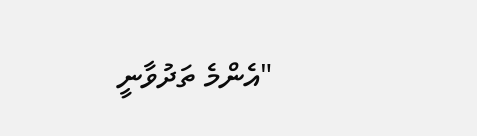"އެންމެ ތަދުވާނީ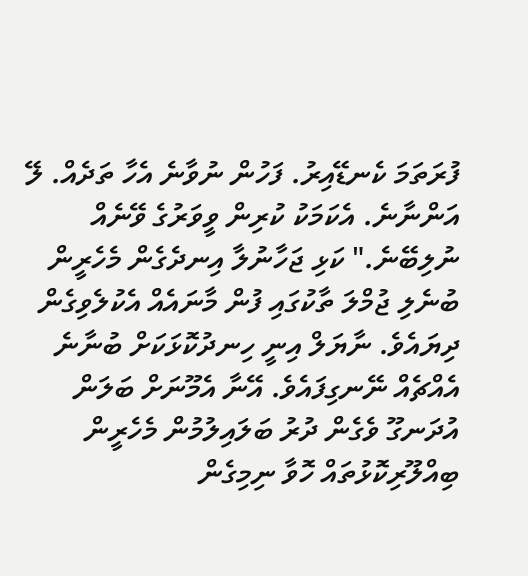ފުރަތަމަ ކެނޑޭއިރު. ފަހުން ނުވާނެ އެހާ ތަދެއް. ލޭ އަންނާނެ. އެކަމަކު ކުރިން ވީވަރުގެ ވޭނެއް ނުލިބޭނެ." ކަޅި ޖަހާނުލާ އިނދެގެން މެހެރީން ބުނެލި ޖުމްލަ ތާކުގައި ފުން މާނައެއް އެކުލެވިގެން ދިޔައެވެ. ނާޔަލް އިނީ ހިނދުކޮޅަކަށް ބުނާނެ އެއްޗެއް ނޭނގިފައެވެ. އޭނާ އެމޫނަށް ބަލަން އުދަނގޫ ވެގެން ދުރު ބަލައިލުމުން މެހެރީން ބިއްލޫރިކޮޅުތައް ހޮވާ ނިމިގެން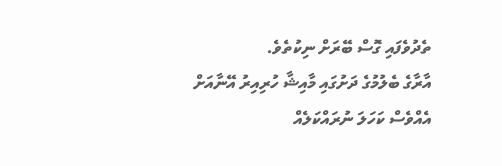ތެދުވެފައި ގޮސް ބޭރަށް ނިކުތެވެ.
އާރާގެ ބެލުމުގެ ދަށުގައި މާއިޝާ ހުރިއިރު އޭނާއަށް އެއްވެސް ކަހަލަ ނުރައްކަލެއް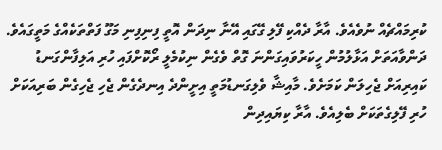ކުރިމައްޗެއް ނުވެއެވެ. އާރާ ދެއްކި ފޭލި ގޭގައި އޭނާ ނިދަން އޮތީ ފިނިފިނި މަގޫ ފަތްތަކެއްގެ މަތީގައެވެ. ދަންވާއަތަށް އަޅާލުމުން ހީކަރުވައިގަންނަ ގޮތް ވެގެން ނިކުމެލީ ރޯކޮށްފައި ހުރި އަލިފާންގަނޑު ކައިރިއަށް ޖެހިލަން ކަމަށެވެ. މާއިޝާ ވެލިގަނޑުމަތީ އިށީންދެ އިނދެގެން ޖެހި ޖެހިގެން ބަރިއަކަށް ހުރި ފޭލިގެތަކަށް ބެލިއެވެ. އާރާ ކިޔައިދިން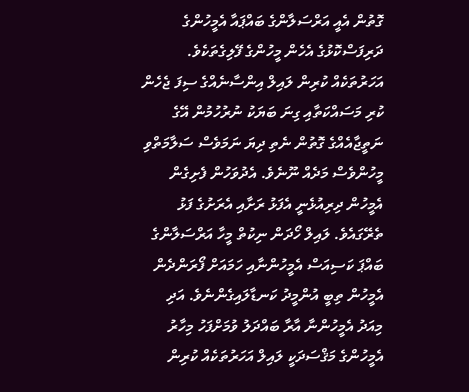ގޮތުން އެއީ އަރްސަލާންގެ ބައްޕައާ އެމީހުންގެ ދަރިފަސްކޮޅުގެ އެހެން މީހުންގެ ފޭލިގެތަކެވެ. އަހަރުތަކެއް ކުރިން ލައިލް އިންސާނެއްގެ ސިފަ ޖެހެން ކުރި މަސައްކަތާއި ގިނަ ބަޔަކު ނުރުހުމުން އޭގެ ނަތީޖާއެއްގެ ގޮތުން ނެތި ދިޔަ ނަމަވެސް ސަލާމަތްވި މީހުންވެސް މަދެއް ނޫނެވެ. އެދުވަހުން ފެށިގެން އެމީހުން ދިރިއުޅެނީ އެފަޅު ރަށާއި އެރަށުގެ ފަޅު ތެރޭގައެވެ. ލައިލް ހޯދަން ނިކުތް މީހާ އަރްސަލާންގެ ބައްޕަ ކަސިއަސް އެމީހުންނާއި ހަމައަށް ފޯރަންދެން އެމީހުން ތިބީ އުންމީދު ކަނޑާލައިގެންނެވެ. އަދި މިއަދު އެމީހުންނާ އާރާ ބައްދަލު ވުމަށްފަހު މިހާރު އެމީހުންގެ މަޤްސަދަކީ ލައިލް އަހަރުތަކެއް ކުރިން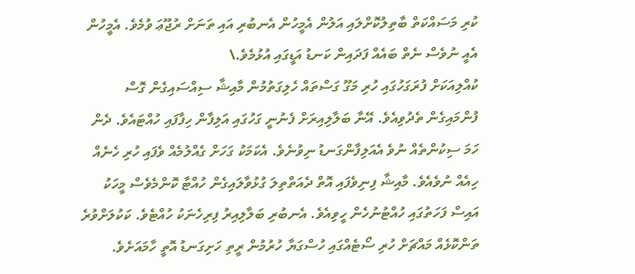ކުރި މަސައްކަތް ބާތިލުކޮށްލައި އަލުން އެމީހުން އެނބުރި އައި ތަނަށް ރުޖޫޢަ ވުމެވެ. އެމީހުން އެއީ ނުވެސް ނެތް ބައެއް ފަދައިން ކަނޑު އަޑީގައި އުޅުމެވެ.\
ކުއްލިއަކަށް ފުރަގަހުގައި ހުރި މަގޫ ގަސްތައް ހެލިގަތުމުން މާއިޝާ ސިއްސައިގެން ގޮސް ފުންމައިގެން ތެދުވިއެވެ. އޭނާ ބަލާލިއިރަށް ފެނުނީ ގަހުގައި އަލިފާން ހިފާފައި ހުއްޓައެވެ. ދެން ހަމަ ސިކުންތެއް ނުވެ އެއަލިފާންގަނޑު ނިވުނެވެ. އެކަމަކު ގަހަށް ގެއްލުމެއް ވެފައި ހުރި ހެނެއް ހިއެއް ނުވެއެވެ. މާއިޝާ ފިނިވެފައި އޮތް ދެއަތްތިލަ ގުޅުވާލައިގެން ހުއްޓާ ކޮންމެވެސް މީހަކު އައިސް ފަހަތުގައި ހުއްޓުނުހެން ހީވިއެވެ. އެނބުރި ބަލާލިއިރު ފިރިހެނަކު ހުއްޓެވެ. ކަކުލަށްވުރެ ތަންކޮޅެއް މައްޗަށް ހުރި ސޯޓެއްގައި ހުސްގަޔާ ހުރުމުން ރީތި ހަށިގަނޑު އޮތީ ހާމައަށެވެ.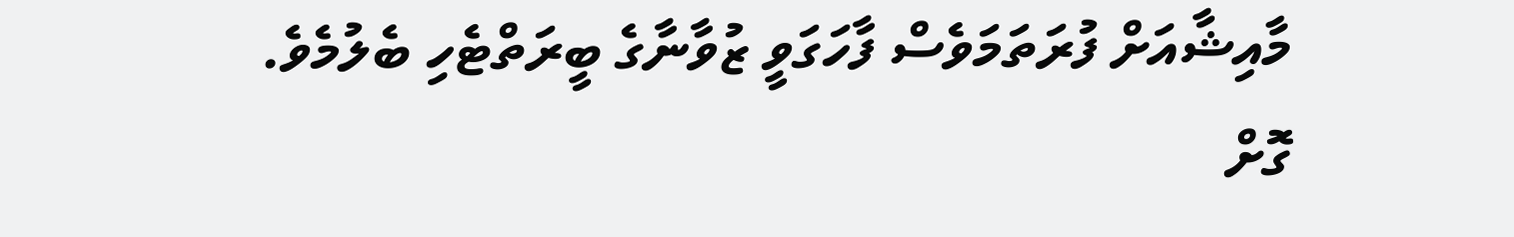މާއިޝާއަށް ފުރަތަމަވެސް ފާހަގަވީ ޒުވާނާގެ ބީރަތްޓެހި ބެލުމެވެ. ގޮށް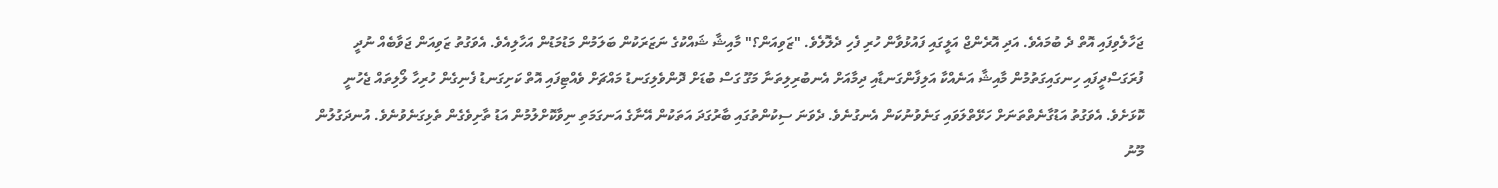ޖަހާލެވިފައި އޮތް ދެ ބުމައެވެ. އަދި އޮރެންޖް އަލީގައި ފައުޅުވާން ހުރި ފެހި ދެލޮލެވެ. "ޒަވިއަން؟" މާއިޝާ ޝައްކުގެ ނަޒަރަކުން ބަލަމުން މަޑުމަޑުން އަހާލިއެވެ. އެވަގުތު ޒަވިއަން ޖަވާބެއް ނުދީ ފުރަގަސްދީފައި ހިނގައިގަތުމުން މާއިޝާ އަނެއްކާ އަލިފާންގަނޑާއި ދިމާއަށް އެނބުރިލިތަނާ މަގޫ ގަސް ބުޑަށް ދޮންވެލިގަނޑު މައްޗަށް ވެއްޓިފައި އޮތް ކަށިގަނޑު ފެނިގެން ހުރިހާ ލޯލިތައް ޖެހުނީ ކޮޅަށެވެ. އެވަގުތު އަޑުގާނެތްތަނަށް ހަޅޭތްލަވައި ގަނެވުނުކަން އެނގުނެވެ. ދެވަނަ ސިކުންތުގައި ބާރުގަދަ އަތަކުން އޭނާގެ އަނގަމަތި ނިވާކޮށްލުމުން އަޑު ތާށިވެގެން ތެޅިގަނެވުނެވެ. އުނދަގުލުން މޫނު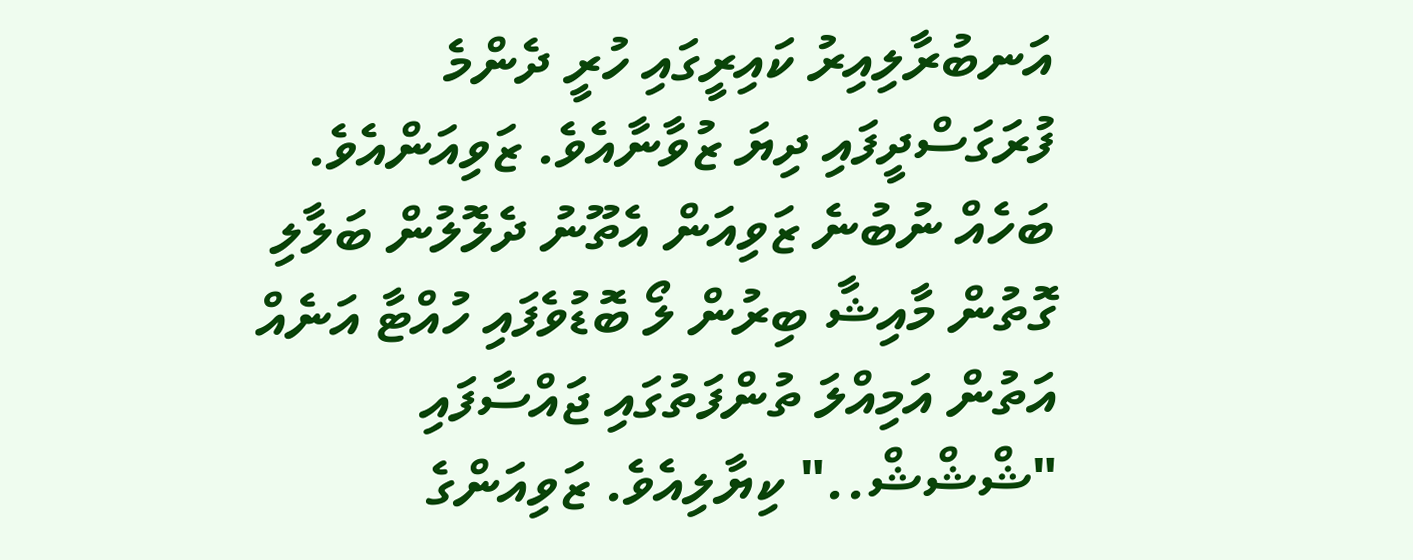އަނބުރާލިއިރު ކައިރީގައި ހުރީ ދެންމެ ފުރަގަސްދީފައި ދިޔަ ޒުވާނާއެވެ. ޒަވިއަންއެވެ.
ބަހެއް ނުބުނެ ޒަވިއަން އެތޫނު ދެލޮލުން ބަލާލި ގޮތުން މާއިޝާ ބިރުން ލޯ ބޮޑުވެފައި ހުއްޓާ އަނެއް އަތުން އަމިއްލަ ތުންފަތުގައި ޖައްސާފައި "ޝްޝްޝް.." ކިޔާލިއެވެ. ޒަވިއަންގެ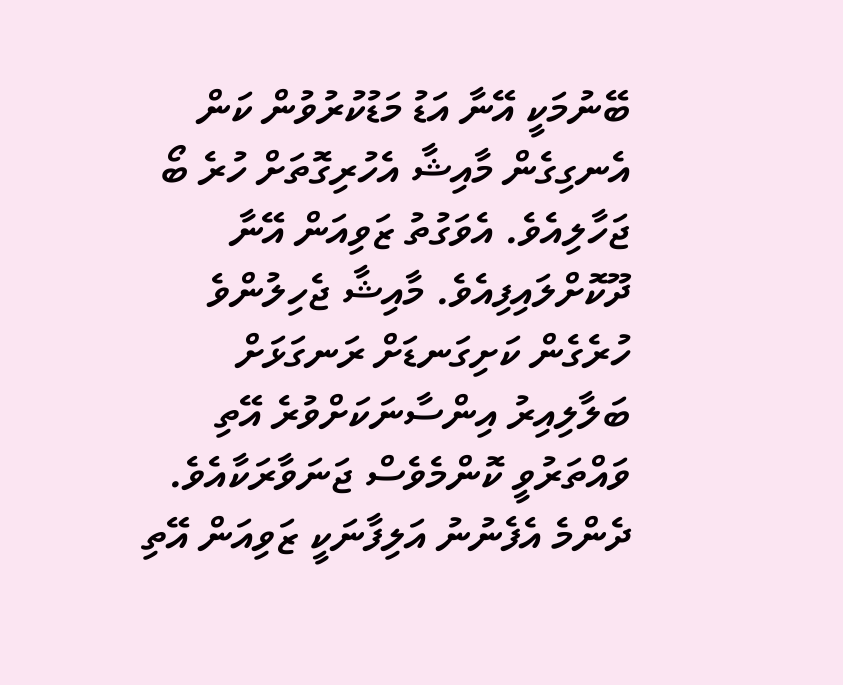ބޭނުމަކީ އޭނާ އަޑު މަޑުކުރުވުން ކަން އެނގިގެން މާއިޝާ އެހުރިގޮތަށް ހުރެ ބޯ ޖަހާލިއެވެ. އެވަގުތު ޒަވިއަން އޭނާ ދޫކޮށްލައިފިއެވެ. މާއިޝާ ޖެހިލުންވެ ހުރެގެން ކަށިގަނޑަށް ރަނގަޅަށް ބަލާލިއިރު އިންސާނަކަށްވުރެ އޭތި ވައްތަރުވީ ކޮންމެވެސް ޖަނަވާރަކާއެވެ. ދެންމެ އެފެނުނު އަލިފާނަކީ ޒަވިއަން އޭތި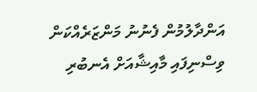އަންދާލުމުން ފެނުނު މަންޒަރެއްކަން ވިސްނިފައި މާއިޝާއަށް އެނބުރި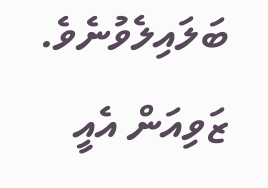ބަލައިލެވުނެވެ. ޒަވިއަން އެއީ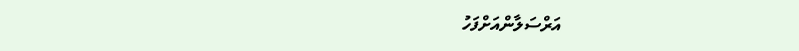އަރްސަލާންއަށްފަހު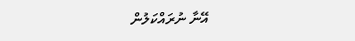އޭނާ ނުރައްކަލުން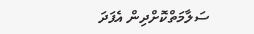ސަލާމަތްކޮށްދިން އެފަދަ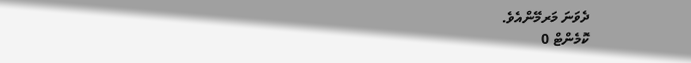ދެވަނަ މަރމޭންއެވެ.
ކޮމެންޓް 0